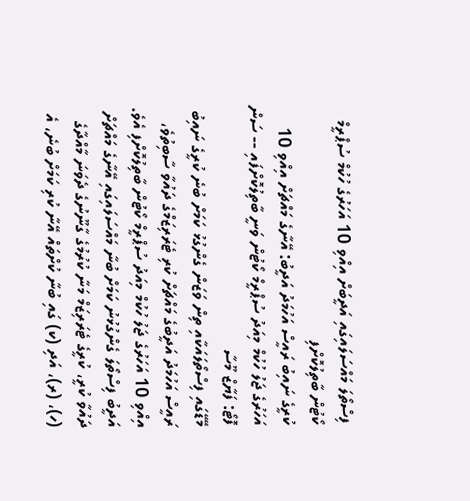ފިސްތޯލަ މައްސަލައިގައި އަދީބަށް އިއްވި 10 އަހަރުގެ ހުކުމް ސުޕްރީމް ކޯޓުން ބާތިލުކޮށްފި
ކުރީގެ ނައިބު ރައީސް އަހުމަދު އަދީބު: އޭނާގެ މައްޗަށް އިއްވި 10 އަހަރުގެ ޖަލު ހުކުމް މިއަދު ސުޕްރީމް ކޯޓުން ވަނީ ބާތިލުކޮށްފައި -- ސަން ފޮޓޯ: ފަޔާޒް މޫސާ
މޭޑޭގައި ފިސްތޯލައަކާއި ތިން ވަޒަން ގެންގުޅު ކަމަށް ބުނެ ކުރީގެ ނައިބު ރައީސް އަހުމަދު އަދީބުގެ މައްޗަށް ކުރި ޓެރަރިޒަމްގެ ދައުވާ ސާބިތުވެ، އިއްވި 10 އަހަރުގެ ޖަލު ހުކުމް މިއަދު ސުޕްރީމް ކޯޓުން ބާތިލުކޮށްފި އެވެ.
އަދީބު ފިސްތޯލަ ގެންގުޅުނު ކަމަށް ބުނާ މައްސަލައިގައި އޭނާގެ މައްޗަށް ދައުވާ ކުރީ، ކުރީގެ ޓެރަރިޒަމް މަނާ ކުރުމުގެ ގާނޫނުގެ ދެވަނަ މާއްދާގެ (ހ)، (ރ)، އަދި (ކ) ގައި ބުނާ ކުށްތައް އޭނާ ކުރި ކަމަށް ބުނެ، އެ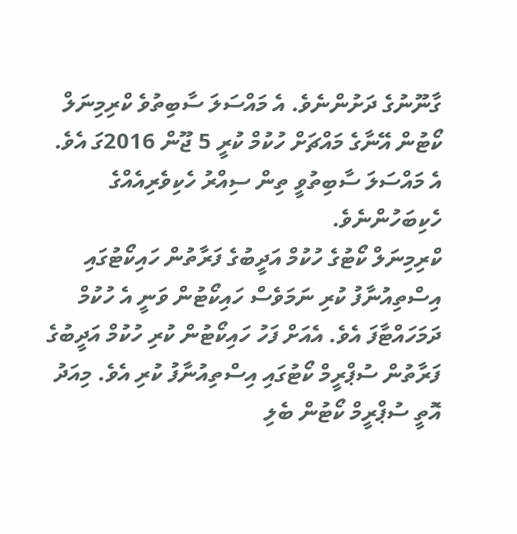ގާނޫނުގެ ދަށުންނެވެ. އެ މައްސަލަ ސާބިތުވެ ކްރިމިނަލް ކޯޓުން އޭނާގެ މައްޗަށް ހުކުމް ކުރީ 5 ޖޫން 2016ގަ އެވެ. އެ މައްސަލަ ސާބިތުވީ ތިން ސިއްރު ހެކިވެރިއެއްގެ ހެކިބަހުންނެވެ.
ކްރިމިނަލް ކޯޓުގެ ހުކުމް އަދީބުގެ ފަރާތުން ހައިކޯޓުގައި އިސްތިއުނާފު ކުރި ނަމަވެސް ހައިކޯޓުން ވަނީ އެ ހުކުމް ދަމަހައްޓާފަ އެވެ. އެއަށް ފަހު ހައިކޯޓުން ކުރި ހުކުމް އަދީބުގެ ފަރާތުން ސުޕްރީމް ކޯޓުގައި އިސްތިއުނާފު ކުރި އެވެ. މިއަދު އޮތީ ސުޕްރީމް ކޯޓުން ބެލި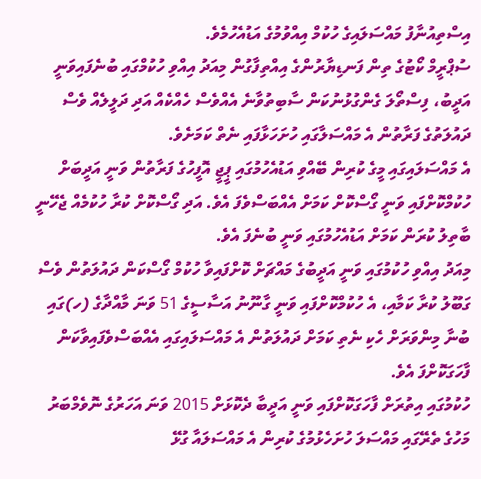އިސްތިއުނާފު މައްސަލައިގެ ހުކުމް އިއްވުމުގެ އަޑުއެހުމެވެ.
ސުޕްރީމް ކޯޓުގެ ތިން ފަނޑިޔާރުންގެ އިއްތިފާގުން މިއަދު އިއްވި ހުކުމްގައި ބުނެފައިވަނީ އަދީބު، ފިސްތޯލަ ގެންގުޅުނުކަން ސާބިތުވާނެ އެއްވެސް ހެއްކެއް އަދި ދަލީލެއް ވެސް ދައުލަތުގެ ފަރާތުން އެ މައްސަލާގައި ހުށަހަޅާފައި ނެތް ކަމަށެވެ.
އެ މައްސަލައިގައި މީގެ ކުރިން ބޭއްވި އަޑުއެހުމުގައި ޕީޖީ އޮފީހުގެ ފަރާތުން ވަނީ އަދީބަށް ހުކުމްކޮށްފައި ވަނީ ގޯސްކޮށް ކަމަށް އެއްބަސްވެފަ އެވެ. އަދި ގޯސްކޮށް ކުރާ ހުކުމެއް ޖެހޭނީ ބާތިލު ކުރަން ކަމަށް އަޑުއެހުމުގައި ވަނީ ބުނެފަ އެވެ.
މިއަދު އިއްވި ހުކުމުގައި ވަނީ އަދީބުގެ މައްޗަށް ކޮށްފައިވާ ހުކުމް ގޯސްކަން ދައުލަތުން ވެސް ގަބޫލު ކުރާ ކަމާއި، އެ ހުކުމްކޮށްފައި ވަނީ ގާނޫނު އަސާސީގެ 51 ވަނަ މާއްދާގެ (ހ)ގައި ބުނާ މިންވަރަށް ހެކި ނެތި ކަމަށް ދައުލަތުން އެ މައްސަލައިގައި އެއްބަސްވެފައިވާކަން ފާހަގަކޮށްފަ އެވެ.
ހުކުމުގައި އިތުރަށް ފާހަގަކޮށްފައި ވަނީ އަދީބާ ދެކޮޅަށް 2015 ވަނަ އަހަރުގެ ނޮވެމްބަރު މަހުގެ ތެރޭގައި މައްސަލަ ހުށަހެޅުމުގެ ކުރިން އެ މައްސަލައާ ގުޅޭ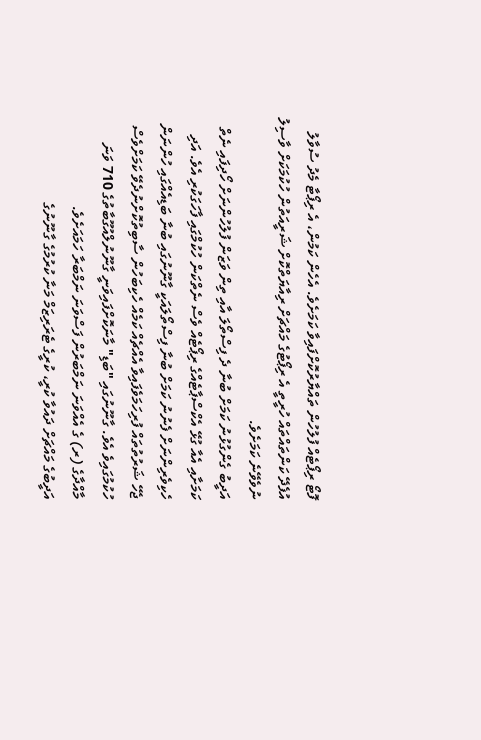ފޮޓޯ ރިޕޯޓެއް ފުލުހުން ތައްޔާރުކޮށްފައިވާ ކަމަށެވެ. އެހެން ކަމުން، އެ ރިޕޯޓާ މެދު ސުވާލު އުފެދޭ ކަންތައްތައް ހުރީތީ އެ ރިޕޯޓުގެ މައްޗަށް ރިއާޔަތްކޮށް ޝަރީއަތުން ހުކުމަކަށް ވާސިލު ނުވެވޭނެ ކަމަށެވެ.
އަދީބު ގެންގުޅުނު ކަމަށް ބުނާ ދެ ފިސްތޯލަ އާއި ތިން ވަޒަން ފުލުހުންނަށް ހޯދިފައި ނެތް ކަމަށާއި އެއާ ގުޅޭ އެކްސްޕާޓެއްގެ ރިޕޯޓެއް ވެސް ނެތްކަން ހުކުމްގައި ފާހަގަކުރި އެވެ. އަދި ހެކިވެރިންނަށް ފެނުނު ކަމަށް ބުނާ ފިސްތޯލައަކީ ގާނޫނުގައި ބުނާ ބަޑިއެއްގައި ހުންނަން ޖެހޭ ޝަރުތުތައް ފުރިހަމަވެފައިވާ އެއްޗެއް ކަމެއް ހެކިބަހުން ސާބިތުކޮށްނުދެވޭ ކަމަށްވެސް ހުކުމުގައިވެ އެވެ. ގާނޫނުގައި "ބަޑި" މާނަކޮށްފައިވަނީ ގާނޫނުލްއުގޫބާތުގެ 710 ވަނަ މާއްދާގެ (ރ) ގެ އެއްވަނަ ނަމްބަރުން ފަސްވަނަ ނަމްބަރާ ހަމައަށެވެ.
އަދީބުގެ މައްޗަށް ދައުވާ ކުރީ، ކުރީގެ ޓެރަރިޒަމް މަނާ ކުރުމުގެ ގާނޫނުގެ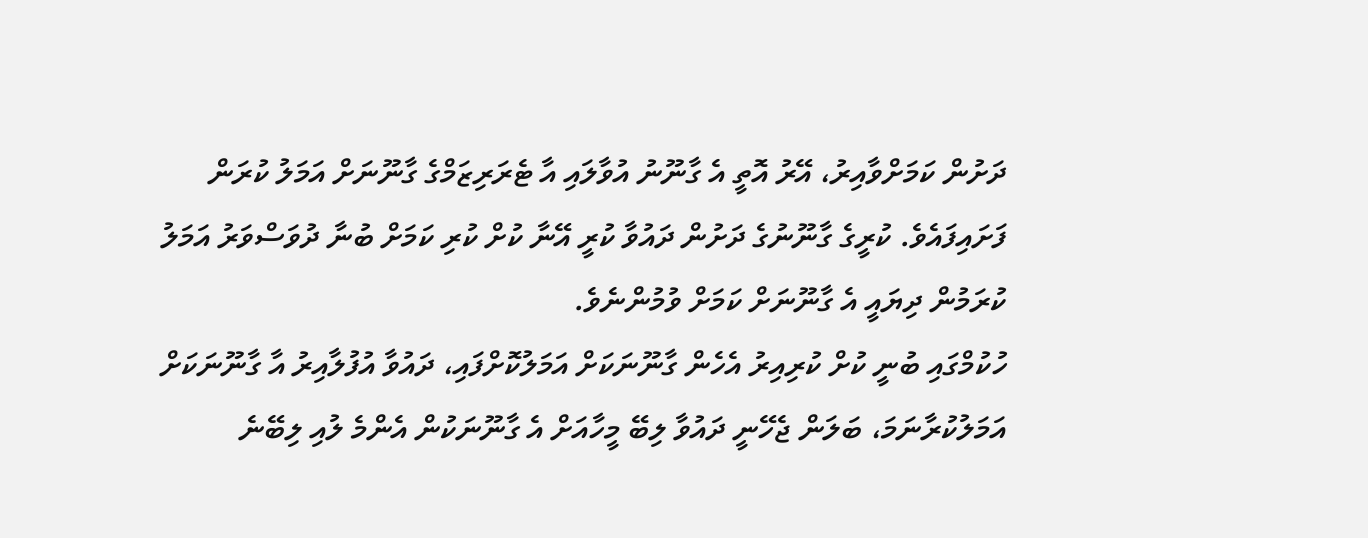ދަށުން ކަމަށްވާއިރު، އޭރު އޮތީ އެ ގާނޫނު އުވާލައި އާ ޓެރަރިޒަމްގެ ގާނޫނަށް އަމަލު ކުރަން ފަށައިފައެވެ. ކުރީގެ ގާނޫނުގެ ދަށުން ދައުވާ ކުރީ އޭނާ ކުށް ކުރި ކަމަށް ބުނާ ދުވަސްވަރު އަމަލު ކުރަމުން ދިޔައީ އެ ގާނޫނަށް ކަމަށް ވުމުންނެވެ.
ހުކުމްގައި ބުނީ ކުށް ކުރިއިރު އެހެން ގާނޫނަކަށް އަމަލުކޮށްފައި، ދައުވާ އުފުލާއިރު އާ ގާނޫނަކަށް އަމަލުކުރާނަމަ، ބަލަން ޖެހޭނީ ދައުވާ ލިބޭ މީހާއަށް އެ ގާނޫނަކުން އެންމެ ލުއި ލިބޭނެ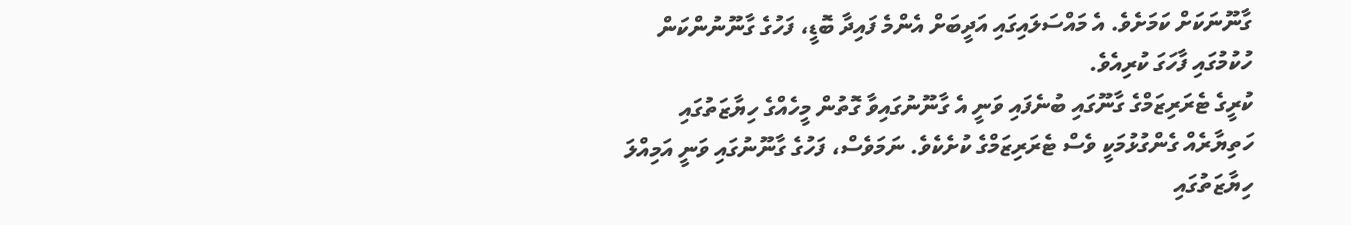ގާނޫނަކަށް ކަމަށެވެ. އެ މައްސަލައިގައި އަދީބަށް އެންމެ ފައިދާ ބޮޑީ، ފަހުގެ ގާނޫނުންކަން ހުކުމުގައި ފާހަގަ ކުރިއެވެ.
ކުރީގެ ޓެރަރިޒަމްގެ ގާނޫގައި ބުނެފައި ވަނީ އެ ގާނޫނުގައިވާ ގޮތުން މީހެއްގެ ހިޔާޒަތުގައި ހަތިޔާރެއް ގެންގުޅުމަކީ ވެސް ޓެރަރިޒަމްގެ ކުށެކެވެ. ނަމަވެސް، ފަހުގެ ގާނޫނުގައި ވަނީ އަމިއްލަ ހިޔާޒަތުގައި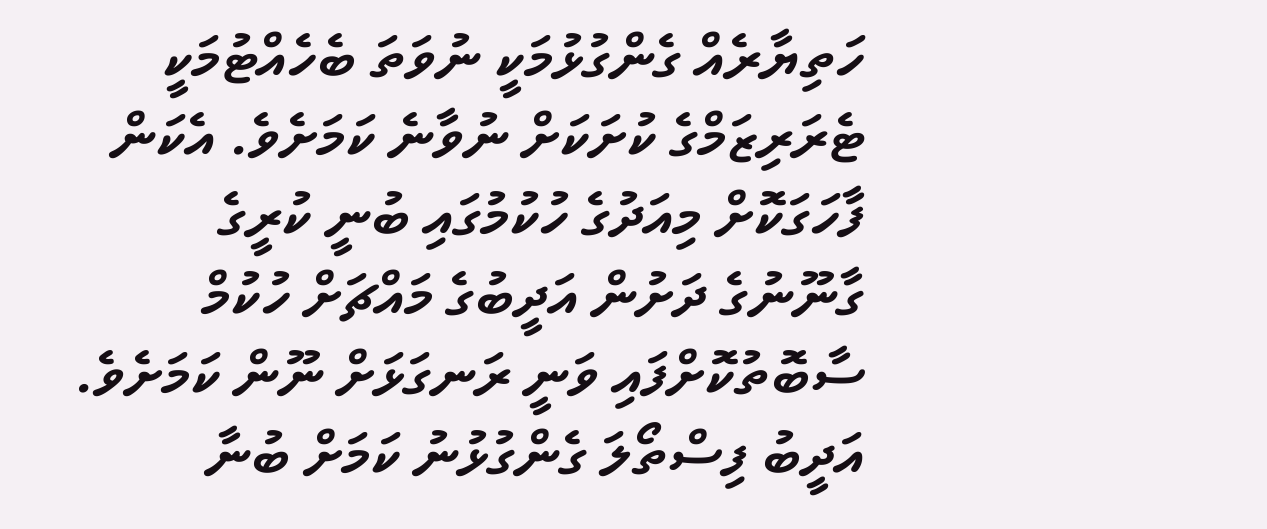ހަތިޔާރެއް ގެންގުޅުމަކީ ނުވަތަ ބެހެއްޓުމަކީ ޓެރަރިޒަމްގެ ކުށަކަށް ނުވާނެ ކަމަށެވެ. އެކަން ފާހަގަކޮށް މިއަދުގެ ހުކުމުގައި ބުނީ ކުރީގެ ގާނޫނުގެ ދަށުން އަދީބުގެ މައްޗަށް ހުކުމް ސާބޮތުކޮށްފައި ވަނީ ރަނގަޅަށް ނޫން ކަމަށެވެ.
އަދީބު ފިސްތޯލަ ގެންގުޅުނު ކަމަށް ބުނާ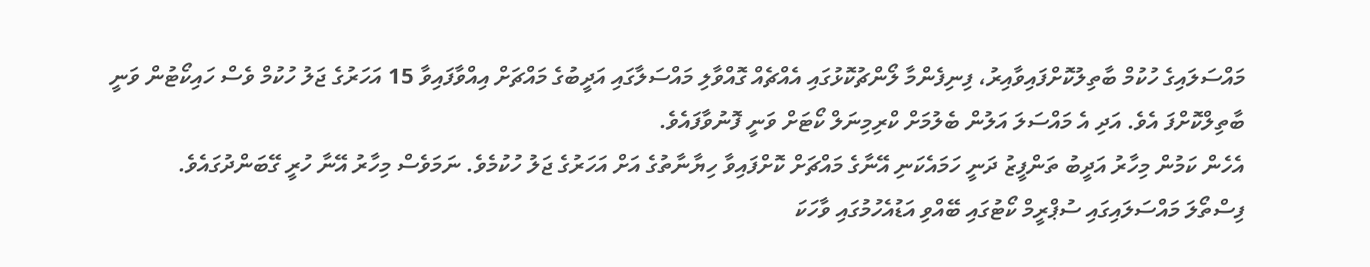މައްސަލައިގެ ހުކުމް ބާތިލުކޮށްފައިވާއިރު، ފިނިފެންމާ ލޯންޗުކޮޅުގައި އެއްޗެއް ގޮއްވާލި މައްސަލާގައި އަދީބުގެ މައްޗަށް އިއްވާފައިވާ 15 އަހަރުގެ ޖަލު ހުކުމް ވެސް ހައިކޯޓުން ވަނީ ބާތިލްކޮށްފަ އެވެ. އަދި އެ މައްސަލަ އަލުން ބެލުމަށް ކްރިމިނަލް ކޯޓަށް ވަނީ ފޮނުވާފައެވެ.
އެހެން ކަމުން މިހާރު އަދީބު ތަންފީޒު ދަނީ ހަމައެކަނި އޭނާގެ މައްޗަށް ކޮށްފައިވާ ހިޔާނާތުގެ އަށް އަހަރުގެ ޖަލު ހުކުމެވެ. ނަމަވެސް މިހާރު އޭނާ ހުރީ ގޭބަންދުގައެވެ.
ފިސްތޯލަ މައްސަލައިގައި ސުޕްރީމް ކޯޓުގައި ބޭއްވި އަޑުއެހުމުގައި ވާހަކަ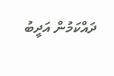ދައްކަމުން އަދީބު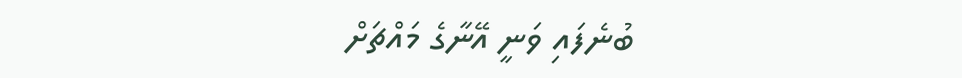ބުނެފައި ވަނީ އޭނާގެ މައްޗަށް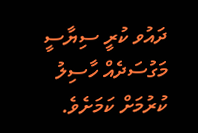ދައުވ ކުރީ ސިޔާސީ މަގުސަދެއް ހާސިލު ކުރުމަށް ކަމަށެވެ.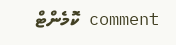comment ކޮމެންޓް